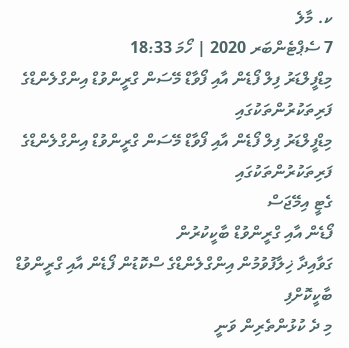ކ. މާލެ
7 ސެޕްޓެންބަރ 2020 | ހޯމަ 18:33
މިޑްފީލްޑަރު ފިލް ފޯޑެން އާއި ފޯވާޑް މޭސަން ގްރީންވުޑް އިންގްލެންޑްގެ ފަރިތަކުރުންތަކުގައި
މިޑްފީލްޑަރު ފިލް ފޯޑެން އާއި ފޯވާޑް މޭސަން ގްރީންވުޑް އިންގްލެންޑްގެ ފަރިތަކުރުންތަކުގައި
ގެޓީ އިމޭޖަސް
ފޯޑެން އާއި ގްރީންވުޑް ބާކީކުރުން
ގަވާއިދާ ޚިލާފުވުމުން އިންގްލެންޑްގެ ސްކޮޑުން ފޯޑެން އާއި ގްރީންވުޑް ބާކީކޮށްފި
މި ދެ ކުޅުންތެރިން ވަނީ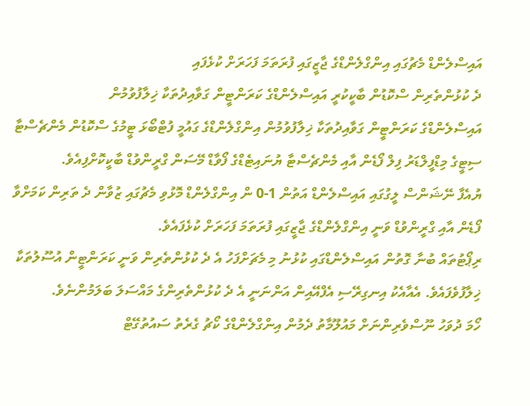އައިސްލެންޑް މެޗުގައި އިންގްލެންޑްގެ ޖާޒީގައި ފުރަތަމަ ފަހަރަށް ކުޅެފައި
ދެ ކުޅުންތެރިން ސްކޮޑުން ބާކީކުރީ އައިސްލެންޑްގެ ކަރަންޓީން ގަވާއިދުތަކާ ޚިލާފުވުމުން
އައިސްލެންޑްގެ ކަރަންޓީން ގަވާއިދުތަކާ ޚިލާފުވުމުން އިންގްލެންޑްގެ ގައުމީ ފުޓްބޯޅަ ޓީމުގެ ސްކޮޑުން މެންޗެސްޓާ ސިޓީގެ މިޑްފީލްޑަރު ފިލް ފޯޑެން އާއި މެންޗެސްޓާ ޔުނައިޓެޑްގެ ފޯވާޑް މޭސަން ގްރީންވުޑް ބާކީކޮށްފިއެވެ.
ޔުއެފާ ނޭޝަންސް ލީގުގައި އައިސްލެންޑް އަތުން 1-0 ން އިންގްލެންޑް މޮޅުވި މެޗުގައި ޒުވާން ދެ ތަރިން ކަމަށްވާ ފޯޑެން އާއި ގްރީންވުޑް ވަނީ އިންގްލެންޑްގެ ޖާޒީގައި ފުރަތަމަ ފަހަރަށް ކުޅެފައެވެ.
ރިޕޯޓުތައް ބުނާ ގޮތުން އައިސްލެންޑްގައި ކުޅުނު މި މެޗަށްފަހު އެ ދެ ކުޅުންތެރިން ވަނީ ކަރަންޓީން އުސޫލުތަކާ ޚިލާފުވެފައެވެ. އެއާއެކު އިނގިރޭސި އެފްއޭއިން އަންނަނީ އެ ދެ ކުޅުންތެރިންގެ މައްސަލަ ބަލަމުންނެވެ.
ހޯމަ ދުވަހު ނޫސްވެރިންނަށް މައުލޫމާތު ދެމުން އިންގްލެންޑްގެ ކޯޗު ގެރެތު ސައުތުގޭޓް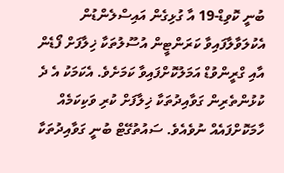ބުނީ ކޮވިޑް-19 އާ ގުޅިގެން އައިސްލެންޑުން އެކުލަވާލާފައިވާ ކަރަންޓީން އުސޫލުތަކާ ޚިލާފަށް ފޯޑެން އާއި ގްރީންވުޑް އަމަލުކޮށްފައިވާ ކަމަށެވެ. އެކަމަކު އެ ދެ ކުޅުންތެރިން ގަވާއިދުތަކާ ޚިލާފަށް ކުރި ވަކިކަމެއް ހާމަކޮށްފައެއް ނުވެއެވެ. ސައުތުގޭޓް ބުނީ ގަވާއިދުތަކާ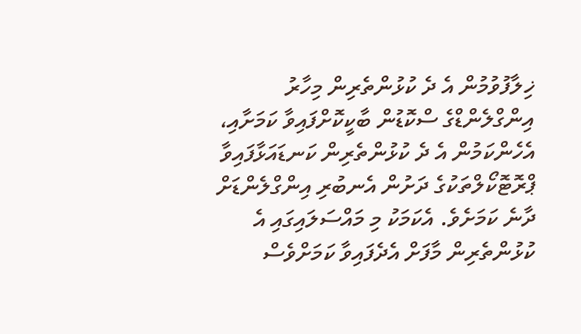ޚިލާފުވުމުން އެ ދެ ކުޅުންތެރިން މިހާރު އިންގްލެންޑްގެ ސްކޮޑުން ބާކީކޮށްފައިވާ ކަމަށާއި، އެހެންކަމުން އެ ދެ ކުޅުންތެރިން ކަނޑައަޅާފައިވާ ޕްރޮޓޮކޯލްތަކުގެ ދަށުން އެނބުރި އިންގްލެންޑަށް ދާނެ ކަމަށެވެ. އެކަމަކު މި މައްސަލައިގައި އެ ކުޅުންތެރިން މާފަށް އެދެފައިވާ ކަމަށްވެސް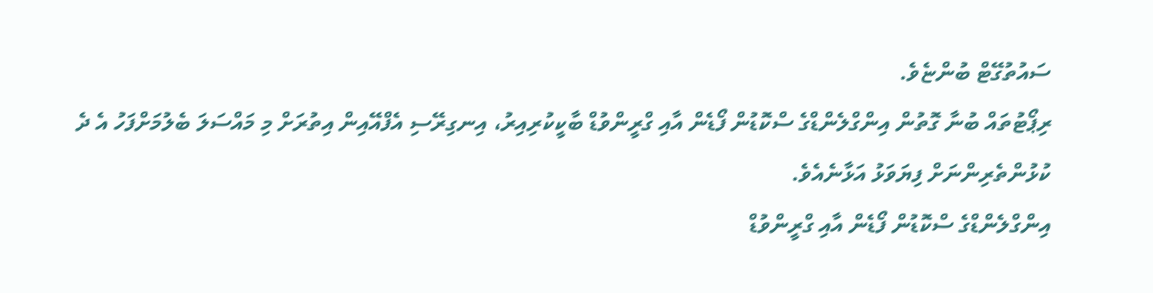ސައުތުގޭޓް ބުންޏެވެ.
ރިޕޯޓުތައް ބުނާ ގޮތުން އިންގްލެންޑްގެ ސްކޮޑުން ފޯޑެން އާއި ގްރީންވުޑް ބާކީކުރިއިރު، އިނގިރޭސި އެފްއޭއިން އިތުރަށް މި މައްސަލަ ބެލުމަށްފަހު އެ ދެ ކުޅުންތެރިންނަށް ފިޔަވަޅު އަޅާނެއެވެ.
އިންގްލެންޑްގެ ސްކޮޑުން ފޯޑެން އާއި ގްރީންވުޑް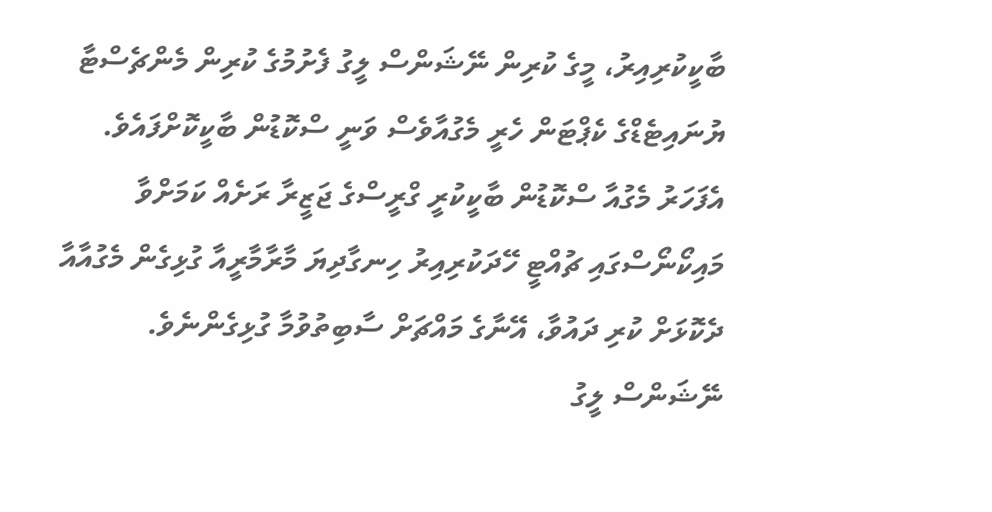ބާކީކުރިއިރު، މީގެ ކުރިން ނޭޝަންސް ލީގު ފެށުމުގެ ކުރިން މެންޗެސްޓާ ޔުނައިޓެޑްގެ ކެޕްޓަން ހެރީ މެގުއާވެސް ވަނީ ސްކޮޑުން ބާކީކޮށްފައެވެ. އެފަހަރު މެގުއާ ސްކޮޑުން ބާކީކުރީ ގްރީސްގެ ޖަޒީރާ ރަށެއް ކަމަށްވާ މައިކޯނޯސްގައި ޗުއްޓީ ހޭދަކުރިއިރު ހިނގާދިޔަ މާރާމާރީއާ ގުޅިގެން މެގުއާއާ ދެކޮޅަށް ކުރި ދައުވާ، އޭނާގެ މައްޗަށް ސާބިތުވުމާ ގުޅިގެންނެވެ.
ނޭޝަންސް ލީގު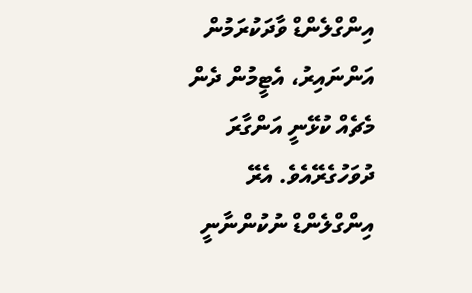އިންގްލެންޑް ވާދަކުރަމުން އަންނައިރު، އެޓީމުން ދެން މެޗެއް ކުޅޭނީ އަންގާރަ ދުވަހުގެރޭއެވެ. އެރޭ އިންގްލެންޑް ނުކުންނާނީ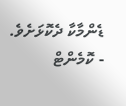ޑެންމާކާ ދެކޮޅަށެވެ.
- ކޮމެންޓް